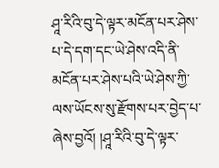ཤཱ་རིའི་བུ་དེ་ལྟར་མངོན་པར་ཤེས་པ་དེ་དག་དང་ཡེ་ཤེས་འདི་ནི་མངོན་པར་ཤེས་པའི་ཡེ་ཤེས་ཀྱི་ལས་ཡོངས་སུ་རྫོགས་པར་བྱེད་པ་ཞེས་བྱའོ། །ཤཱ་རིའི་བུ་དེ་ལྟར་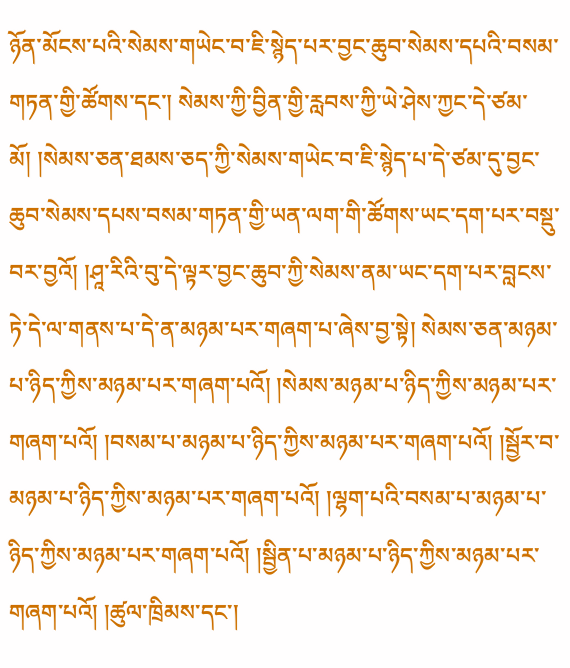ཉོན་མོངས་པའི་སེམས་གཡེང་བ་ཇི་སྙེད་པར་བྱང་ཆུབ་སེམས་དཔའི་བསམ་གཏན་གྱི་ཚོགས་དང་། སེམས་ཀྱི་བྱིན་གྱི་རླབས་ཀྱི་ཡེ་ཤེས་ཀྱང་དེ་ཙམ་མོ། །སེམས་ཅན་ཐམས་ཅད་ཀྱི་སེམས་གཡེང་བ་ཇི་སྙེད་པ་དེ་ཙམ་དུ་བྱང་ཆུབ་སེམས་དཔས་བསམ་གཏན་གྱི་ཡན་ལག་གི་ཚོགས་ཡང་དག་པར་བསྡུ་བར་བྱའོ། །ཤཱ་རིའི་བུ་དེ་ལྟར་བྱང་ཆུབ་ཀྱི་སེམས་ནམ་ཡང་དག་པར་བླངས་ཏེ་དེ་ལ་གནས་པ་དེ་ན་མཉམ་པར་གཞག་པ་ཞེས་བྱ་སྟེ། སེམས་ཅན་མཉམ་པ་ཉིད་ཀྱིས་མཉམ་པར་གཞག་པའོ། །སེམས་མཉམ་པ་ཉིད་ཀྱིས་མཉམ་པར་གཞག་པའོ། །བསམ་པ་མཉམ་པ་ཉིད་ཀྱིས་མཉམ་པར་གཞག་པའོ། །སྦྱོར་བ་མཉམ་པ་ཉིད་ཀྱིས་མཉམ་པར་གཞག་པའོ། །ལྷག་པའི་བསམ་པ་མཉམ་པ་ཉིད་ཀྱིས་མཉམ་པར་གཞག་པའོ། །སྦྱིན་པ་མཉམ་པ་ཉིད་ཀྱིས་མཉམ་པར་གཞག་པའོ། །ཚུལ་ཁྲིམས་དང་།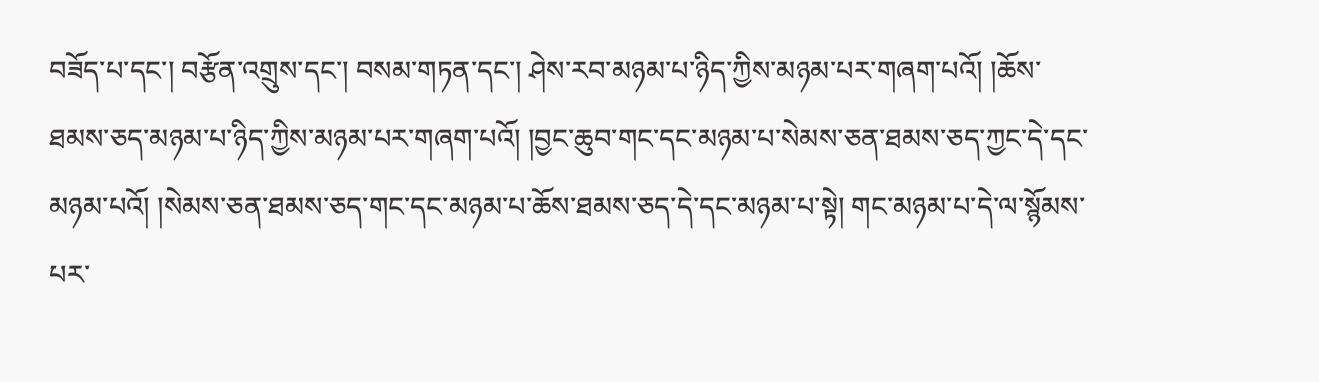བཟོད་པ་དང་། བརྩོན་འགྲུས་དང་། བསམ་གཏན་དང་། ཤེས་རབ་མཉམ་པ་ཉིད་ཀྱིས་མཉམ་པར་གཞག་པའོ། །ཆོས་ཐམས་ཅད་མཉམ་པ་ཉིད་ཀྱིས་མཉམ་པར་གཞག་པའོ། །བྱང་ཆུབ་གང་དང་མཉམ་པ་སེམས་ཅན་ཐམས་ཅད་ཀྱང་དེ་དང་མཉམ་པའོ། །སེམས་ཅན་ཐམས་ཅད་གང་དང་མཉམ་པ་ཆོས་ཐམས་ཅད་དེ་དང་མཉམ་པ་སྟེ། གང་མཉམ་པ་དེ་ལ་སྙོམས་པར་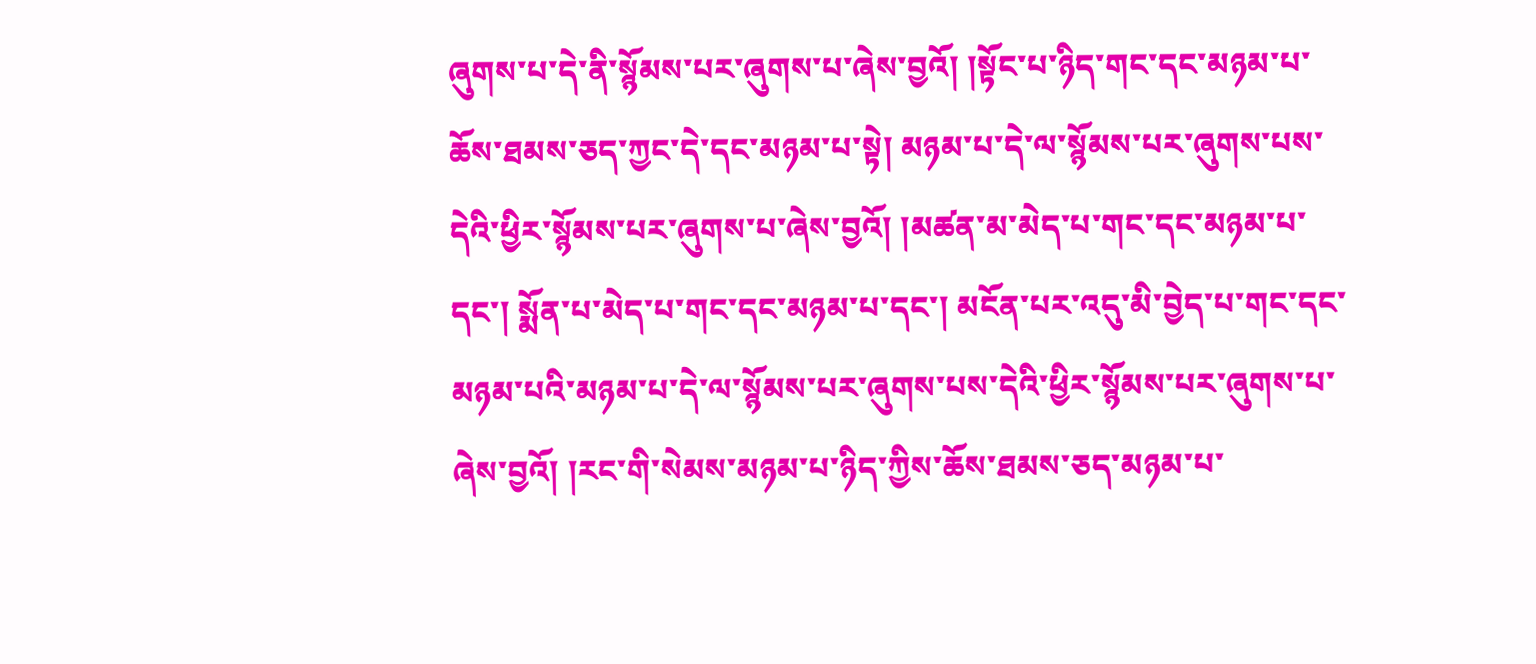ཞུགས་པ་དེ་ནི་སྙོམས་པར་ཞུགས་པ་ཞེས་བྱའོ། །སྟོང་པ་ཉིད་གང་དང་མཉམ་པ་ཆོས་ཐམས་ཅད་ཀྱང་དེ་དང་མཉམ་པ་སྟེ། མཉམ་པ་དེ་ལ་སྙོམས་པར་ཞུགས་པས་དེའི་ཕྱིར་སྙོམས་པར་ཞུགས་པ་ཞེས་བྱའོ། །མཚན་མ་མེད་པ་གང་དང་མཉམ་པ་དང་། སྨོན་པ་མེད་པ་གང་དང་མཉམ་པ་དང་། མངོན་པར་འདུ་མི་བྱེད་པ་གང་དང་མཉམ་པའི་མཉམ་པ་དེ་ལ་སྙོམས་པར་ཞུགས་པས་དེའི་ཕྱིར་སྙོམས་པར་ཞུགས་པ་ཞེས་བྱའོ། །རང་གི་སེམས་མཉམ་པ་ཉིད་ཀྱིས་ཆོས་ཐམས་ཅད་མཉམ་པ་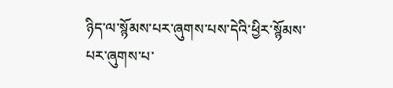ཉིད་ལ་སྙོམས་པར་ཞུགས་པས་དེའི་ཕྱིར་སྙོམས་པར་ཞུགས་པ་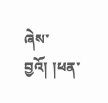ཞེས་བྱའོ། །ཕན་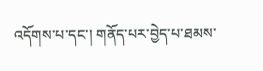འདོགས་པ་དང་། གནོད་པར་བྱེད་པ་ཐམས་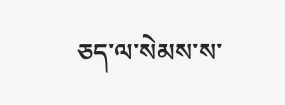ཅད་ལ་སེམས་ས་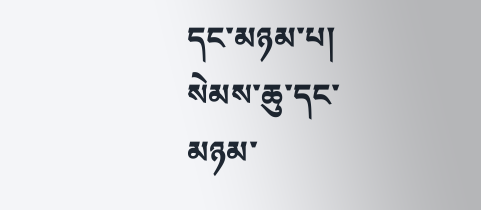དང་མཉམ་པ། སེམས་ཆུ་དང་མཉམ་